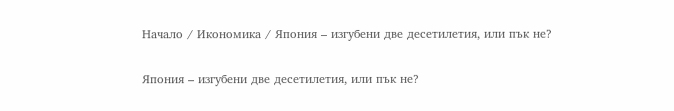Начало / Икономика / Япония – изгубени две десетилетия, или пък не?

Япония – изгубени две десетилетия, или пък не?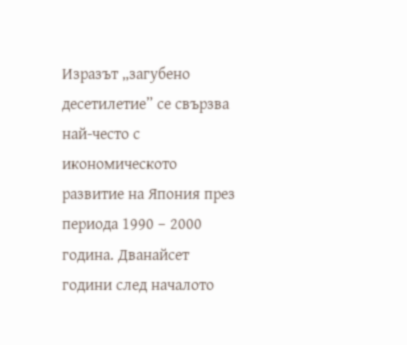Изразът „загубено десетилетие” се свързва най-често с икономическото развитие на Япония през периода 1990 – 2000 година. Дванайсет години след началото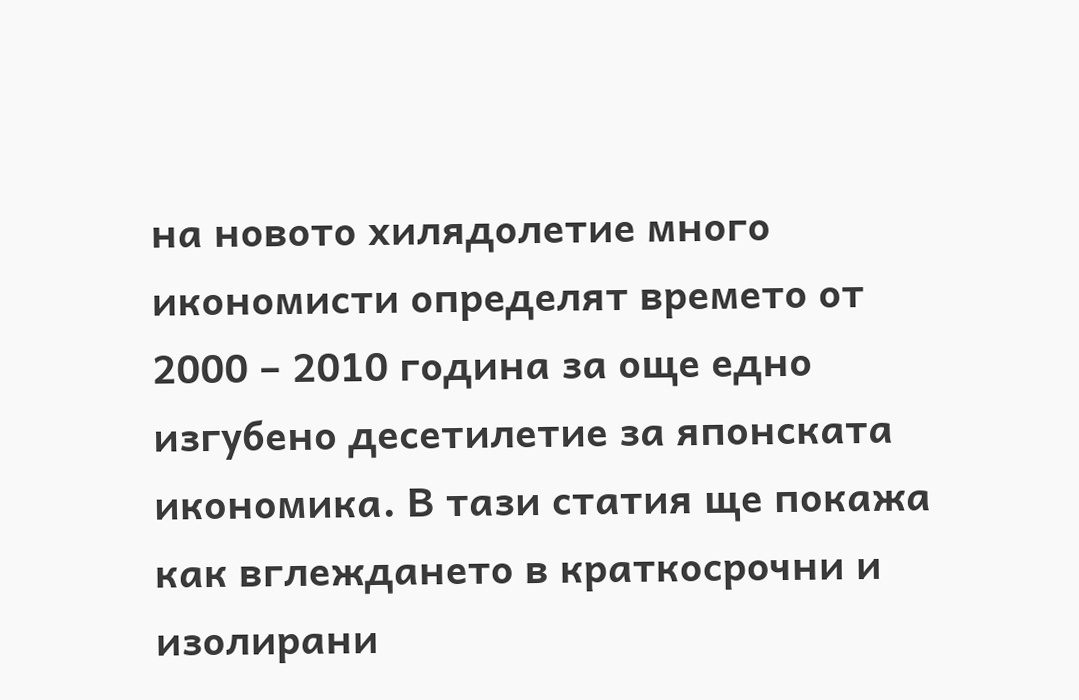на новото хилядолетие много икономисти определят времето от 2000 – 2010 година за още едно изгубено десетилетие за японската икономика. В тази статия ще покажа как вглеждането в краткосрочни и изолирани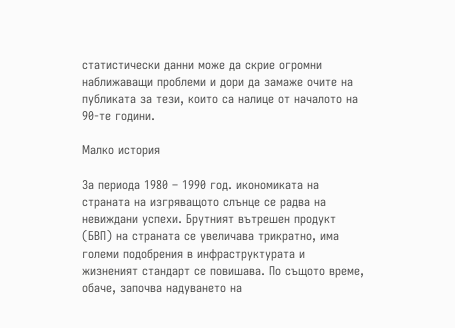статистически данни може да скрие огромни наближаващи проблеми и дори да замаже очите на публиката за тези, които са налице от началото на 90-те години.

Малко история

За периода 1980 – 1990 год. икономиката на страната на изгряващото слънце се радва на невиждани успехи. Брутният вътрешен продукт (БВП) на страната се увеличава трикратно, има големи подобрения в инфраструктурата и жизненият стандарт се повишава. По същото време, обаче, започва надуването на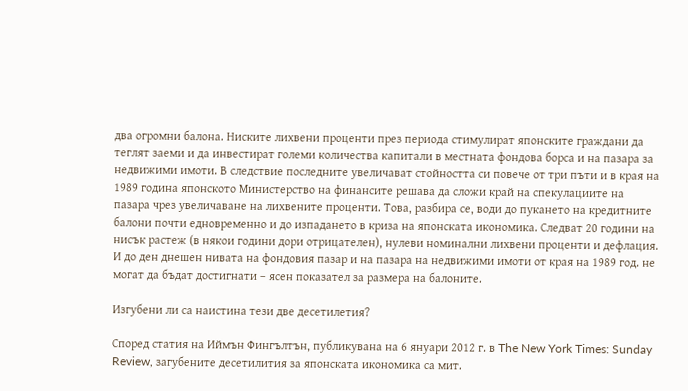два огромни балона. Ниските лихвени проценти през периода стимулират японските граждани да теглят заеми и да инвестират големи количества капитали в местната фондова борса и на пазара за недвижими имоти. В следствие последните увеличават стойността си повече от три пъти и в края на 1989 година японското Министерство на финансите решава да сложи край на спекулациите на пазара чрез увеличаване на лихвените проценти. Това, разбира се, води до пукането на кредитните балони почти едновременно и до изпадането в криза на японската икономика. Следват 20 години на нисък растеж (в някои години дори отрицателен), нулеви номинални лихвени проценти и дефлация. И до ден днешен нивата на фондовия пазар и на пазара на недвижими имоти от края на 1989 год. не могат да бъдат достигнати – ясен показател за размера на балоните.

Изгубени ли са наистина тези две десетилетия?

Според статия на Иймън Фингълтън, публикувана на 6 януари 2012 г. в The New York Times: Sunday Review, загубените десетилития за японската икономика са мит.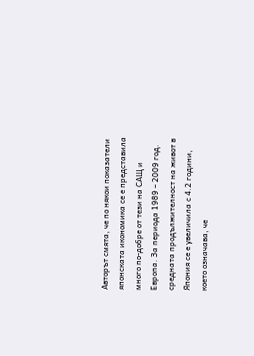Авторът смята, че по някои показатели японската икономика се е представила много по-добре от тези на САЩ и Европа. За периода 1989 – 2009 год. средната продължителност на живот в Япония се е увеличила с 4.2 години, което означава, че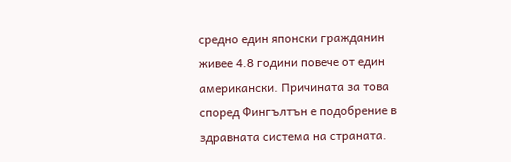средно един японски гражданин живее 4.8 години повече от един американски. Причината за това според Фингълтън е подобрение в здравната система на страната.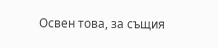Освен това, за същия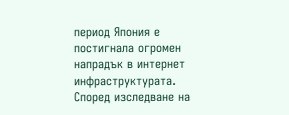период Япония е постигнала огромен напрадък в интернет инфраструктурата. Според изследване на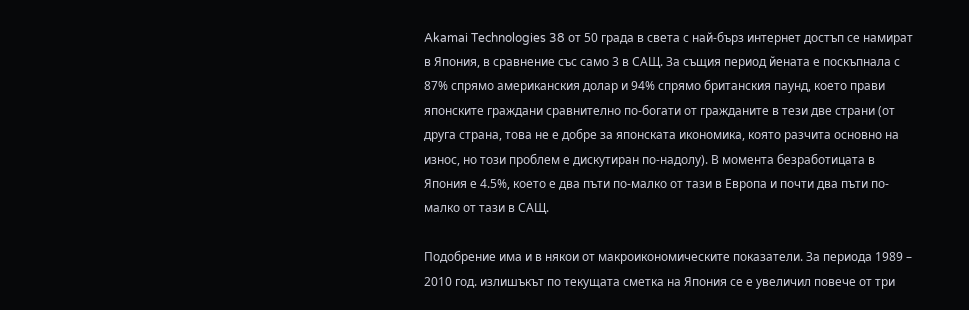Akamai Technologies 38 от 50 града в света с най-бърз интернет достъп се намират в Япония, в сравнение със само 3 в САЩ. За същия период йената е поскъпнала с 87% спрямо американския долар и 94% спрямо британския паунд, което прави японските граждани сравнително по-богати от гражданите в тези две страни (от друга страна, това не е добре за японската икономика, която разчита основно на износ, но този проблем е дискутиран по-надолу). В момента безработицата в Япония е 4.5%, което е два пъти по-малко от тази в Европа и почти два пъти по-малко от тази в САЩ.

Подобрение има и в някои от макроикономическите показатели. За периода 1989 – 2010 год. излишъкът по текущата сметка на Япония се е увеличил повече от три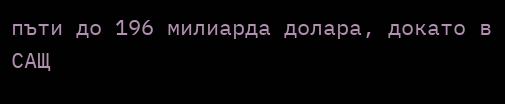пъти до 196 милиарда долара, докато в САЩ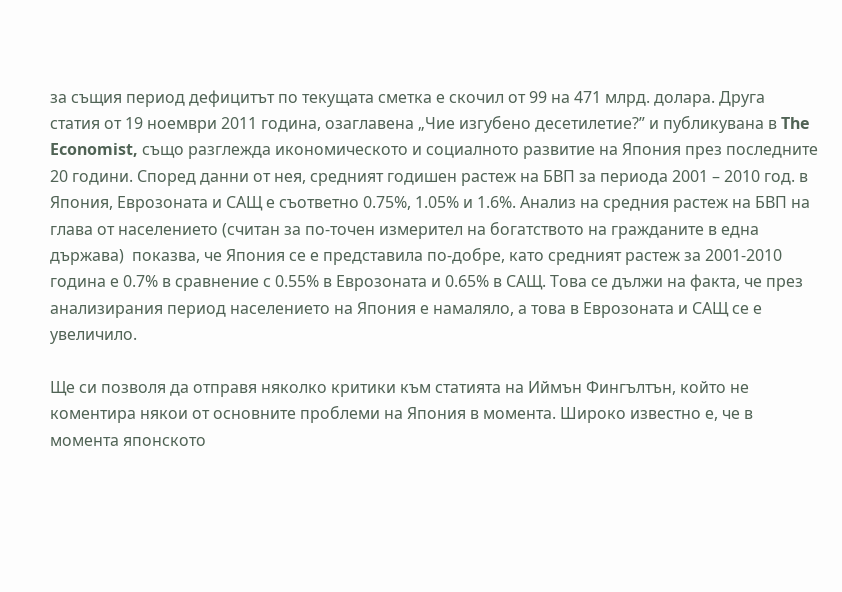за същия период дефицитът по текущата сметка е скочил от 99 на 471 млрд. долара. Друга статия от 19 ноември 2011 година, озаглавена „Чие изгубено десетилетие?” и публикувана в The Economist, също разглежда икономическото и социалното развитие на Япония през последните 20 години. Според данни от нея, средният годишен растеж на БВП за периода 2001 – 2010 год. в Япония, Еврозоната и САЩ е съответно 0.75%, 1.05% и 1.6%. Анализ на средния растеж на БВП на глава от населението (считан за по-точен измерител на богатството на гражданите в една държава)  показва, че Япония се е представила по-добре, като средният растеж за 2001-2010 година е 0.7% в сравнение с 0.55% в Еврозоната и 0.65% в САЩ. Това се дължи на факта, че през анализирания период населението на Япония е намаляло, а това в Еврозоната и САЩ се е увеличило.

Ще си позволя да отправя няколко критики към статията на Иймън Фингълтън, който не коментира някои от основните проблеми на Япония в момента. Широко известно е, че в момента японското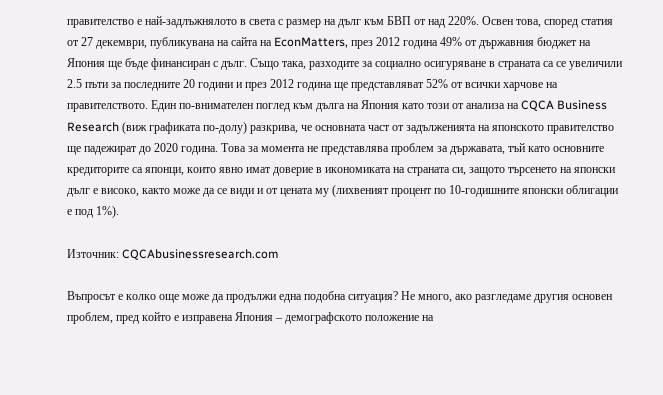правителство е най-задлъжнялото в света с размер на дълг към БВП от над 220%. Освен това, според статия от 27 декември, публикувана на сайта на EconMatters, през 2012 година 49% от държавния бюджет на Япония ще бъде финансиран с дълг. Също така, разходите за социално осигуряване в страната са се увеличили 2.5 пъти за последните 20 години и през 2012 година ще представляват 52% от всички харчове на правителството. Един по-внимателен поглед към дълга на Япония като този от анализа на CQCA Business Research (виж графиката по-долу) разкрива, че основната част от задълженията на японското правителство ще падежират до 2020 година. Това за момента не представлява проблем за държавата, тъй като основните кредиторите са японци, които явно имат доверие в икономиката на страната си, защото търсенето на японски дълг е високо, както може да се види и от цената му (лихвеният процент по 10-годишните японски облигации е под 1%).

Източник: CQCAbusinessresearch.com

Въпросът е колко още може да продължи една подобна ситуация? Не много, ако разгледаме другия основен проблем, пред който е изправена Япония – демографското положение на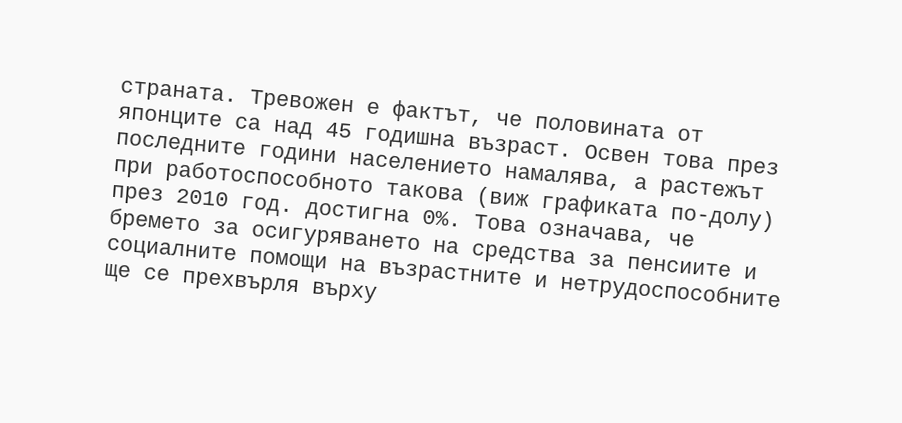страната. Тревожен е фактът, че половината от японците са над 45 годишна възраст. Освен това през последните години населението намалява, а растежът при работоспособното такова (виж графиката по-долу) през 2010 год. достигна 0%. Това означава, че бремето за осигуряването на средства за пенсиите и социалните помощи на възрастните и нетрудоспособните ще се прехвърля върху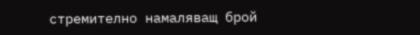стремително намаляващ брой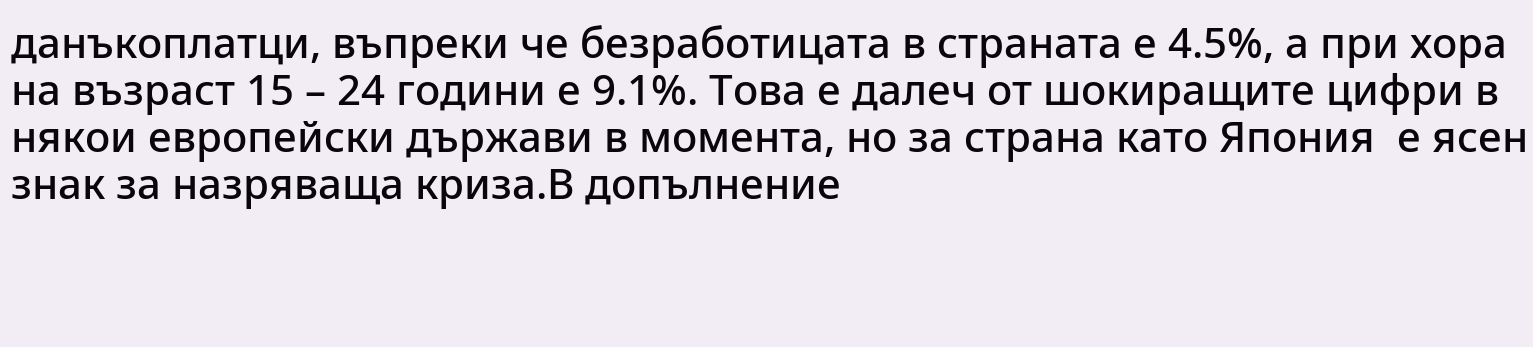данъкоплатци, въпреки че безработицата в страната е 4.5%, а при хора на възраст 15 – 24 години е 9.1%. Това е далеч от шокиращите цифри в някои европейски държави в момента, но за страна като Япония  е ясен знак за назряваща криза.В допълнение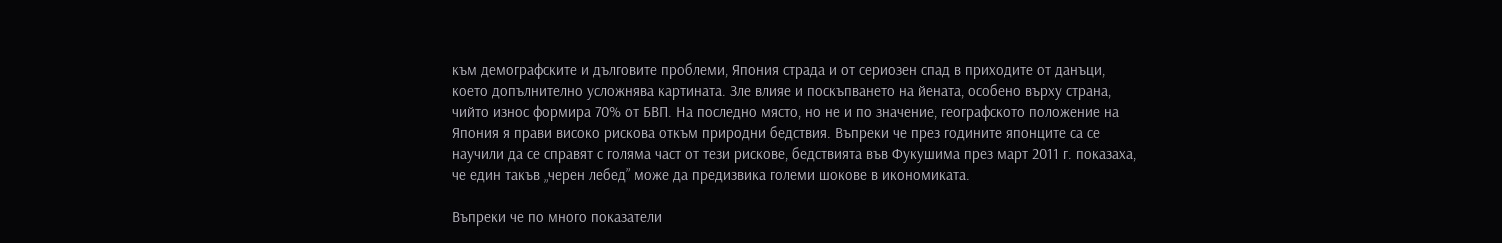към демографските и дълговите проблеми, Япония страда и от сериозен спад в приходите от данъци, което допълнително усложнява картината. Зле влияе и поскъпването на йената, особено върху страна, чийто износ формира 70% от БВП. На последно място, но не и по значение, географското положение на Япония я прави високо рискова откъм природни бедствия. Въпреки че през годините японците са се научили да се справят с голяма част от тези рискове, бедствията във Фукушима през март 2011 г. показаха, че един такъв „черен лебед” може да предизвика големи шокове в икономиката.

Въпреки че по много показатели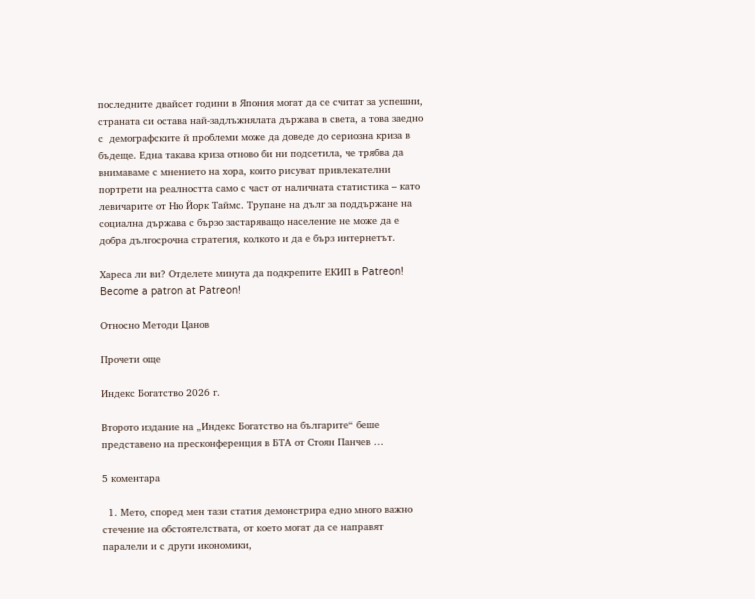последните двайсет години в Япония могат да се считат за успешни, страната си остава най-задлъжнялата държава в света, а това заедно с  демографските й проблеми може да доведе до сериозна криза в бъдеще. Една такава криза отново би ни подсетила, че трябва да внимаваме с мнението на хора, които рисуват привлекателни портрети на реалността само с част от наличната статистика – като левичарите от Ню Йорк Таймс. Трупане на дълг за поддържане на социална държава с бързо застаряващо население не може да е добра дългосрочна стратегия, колкото и да е бърз интернетът.

Хареса ли ви? Отделете минута да подкрепите ЕКИП в Patreon!
Become a patron at Patreon!

Относно Методи Цанов

Прочети още

Индекс Богатство 2026 г.

Второто издание на „Индекс Богатство на българите“ беше представено на пресконференция в БТА от Стоян Панчев …

5 коментара

  1. Мето, според мен тази статия демонстрира едно много важно стечение на обстоятелствата, от което могат да се направят паралели и с други икономики,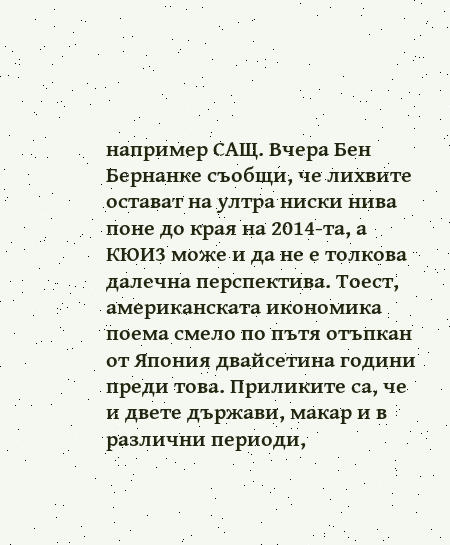например САЩ. Вчера Бен Бернанке съобщи, че лихвите остават на ултра ниски нива поне до края на 2014-та, а КЮИ3 може и да не е толкова далечна перспектива. Тоест, американската икономика поема смело по пътя отъпкан от Япония двайсетина години преди това. Приликите са, че и двете държави, макар и в различни периоди,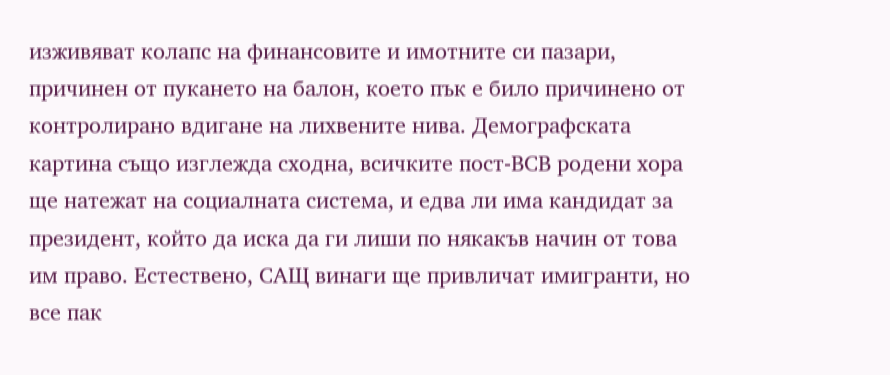изживяват колапс на финансовите и имотните си пазари, причинен от пукането на балон, което пък е било причинено от контролирано вдигане на лихвените нива. Демографската картина също изглежда сходна, всичките пост-ВСВ родени хора ще натежат на социалната система, и едва ли има кандидат за президент, който да иска да ги лиши по някакъв начин от това им право. Естествено, САЩ винаги ще привличат имигранти, но все пак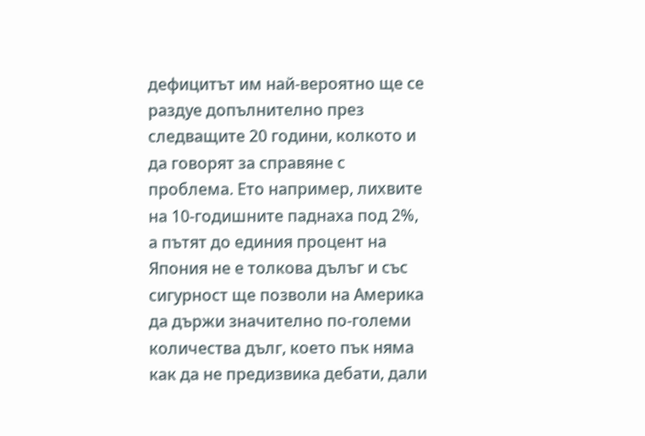дефицитът им най-вероятно ще се раздуе допълнително през следващите 20 години, колкото и да говорят за справяне с проблема. Ето например, лихвите на 10-годишните паднаха под 2%, а пътят до единия процент на Япония не е толкова дълъг и със сигурност ще позволи на Америка да държи значително по-големи количества дълг, което пък няма как да не предизвика дебати, дали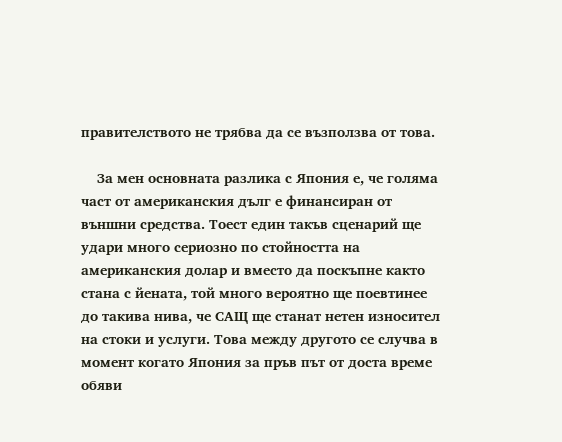правителството не трябва да се възползва от това.

    За мен основната разлика с Япония е, че голяма част от американския дълг е финансиран от външни средства. Тоест един такъв сценарий ще удари много сериозно по стойността на американския долар и вместо да поскъпне както стана с йената, той много вероятно ще поевтинее до такива нива, че САЩ ще станат нетен износител на стоки и услуги. Това между другото се случва в момент когато Япония за пръв път от доста време обяви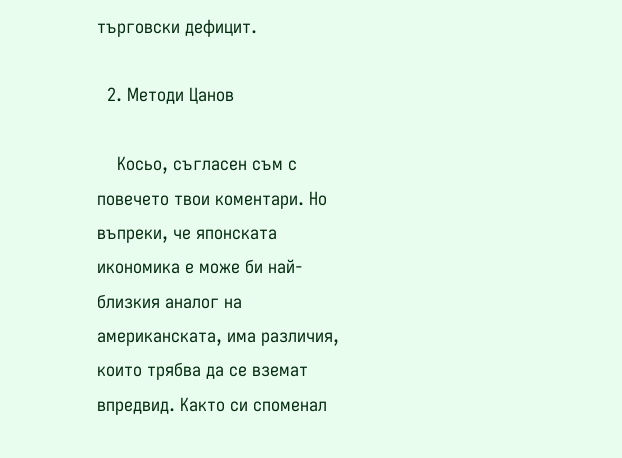търговски дефицит.

  2. Методи Цанов

    Косьо, съгласен съм с повечето твои коментари. Но въпреки, че японската икономика е може би най-близкия аналог на американската, има различия, които трябва да се вземат впредвид. Както си споменал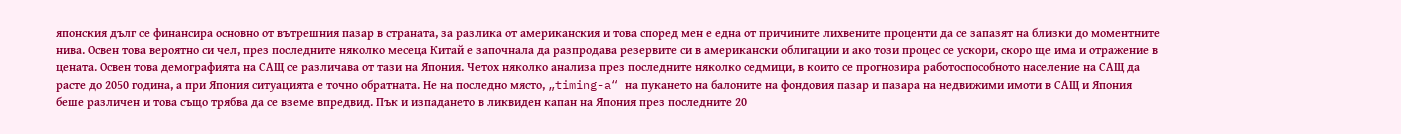японския дълг се финансира основно от вътрешния пазар в страната, за разлика от американския и това според мен е една от причините лихвените проценти да се запазят на близки до моментните нива. Освен това вероятно си чел, през последните няколко месеца Китай е започнала да разпродава резервите си в американски облигации и ако този процес се ускори, скоро ще има и отражение в цената. Освен това демографията на САЩ се различава от тази на Япония. Четох няколко анализа през последните няколко седмици, в които се прогнозира работоспособното население на САЩ да расте до 2050 година, а при Япония ситуацията е точно обратната. Не на последно място, „timing-a“ на пукането на балоните на фондовия пазар и пазара на недвижими имоти в САЩ и Япония беше различен и това също трябва да се вземе впредвид. Пък и изпадането в ликвиден капан на Япония през последните 20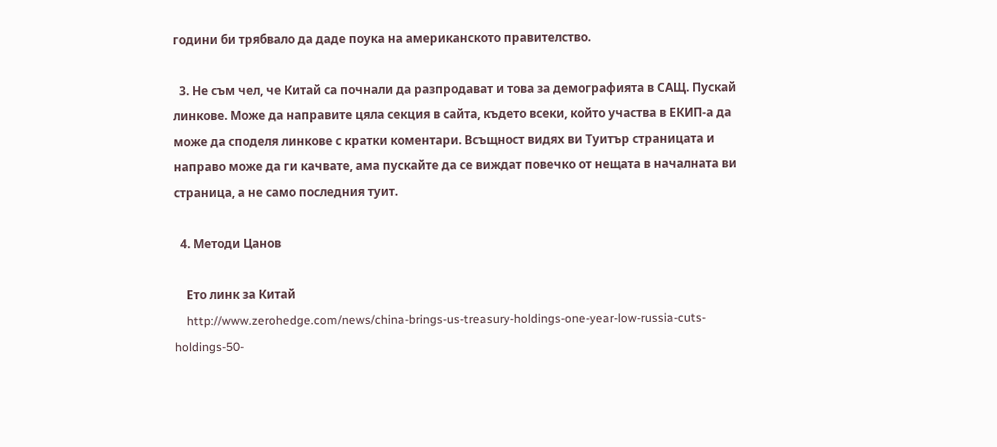години би трябвало да даде поука на американското правителство.

  3. Не съм чел, че Китай са почнали да разпродават и това за демографията в САЩ. Пускай линкове. Може да направите цяла секция в сайта, където всеки, който участва в ЕКИП-а да може да споделя линкове с кратки коментари. Всъщност видях ви Туитър страницата и направо може да ги качвате, ама пускайте да се виждат повечко от нещата в началната ви страница, а не само последния туит.

  4. Методи Цанов

    Ето линк за Китай
    http://www.zerohedge.com/news/china-brings-us-treasury-holdings-one-year-low-russia-cuts-holdings-50-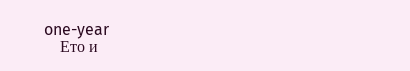one-year
    Ето и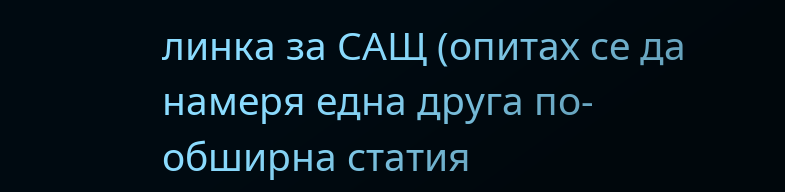линка за САЩ (опитах се да намеря една друга по-обширна статия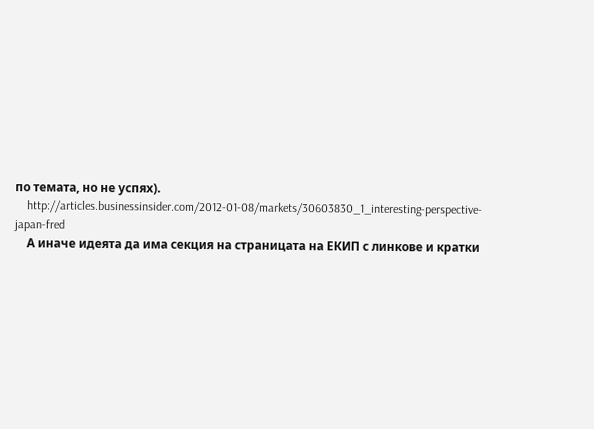по темата, но не успях).
    http://articles.businessinsider.com/2012-01-08/markets/30603830_1_interesting-perspective-japan-fred
    А иначе идеята да има секция на страницата на ЕКИП с линкове и кратки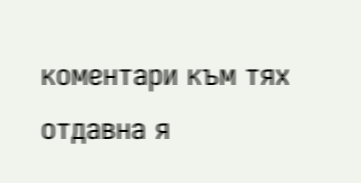коментари към тях отдавна я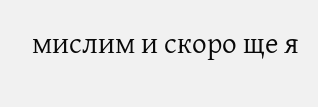мислим и скоро ще я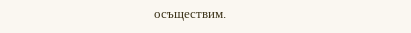осъществим.